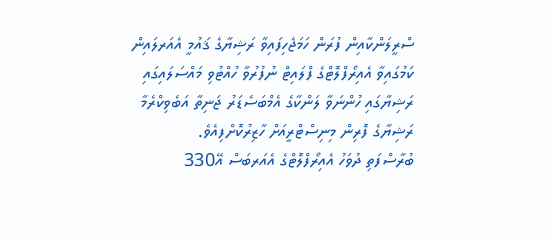ސްރީލަންކާއިން ފުރަން ހަމަޖެހިފައިވާ ރަޝިޔާގެ ޤައުމީ އެއަރލައިން ކަމުގައިވާ އެއިރޯފްލޮޓްގެ ފްލައިޓް ނުފުރުވާ ހުއްޓުވި މައްސަލައިގައި ރަޝިޔާގައި ހުންނަވާ ލަންކާގެ އެމްބަސެޑަރު ޖަނިތާ އަބެވިކްރެމާ ރަޝިޔާގެ ފޮރިން މިނިސްޓްރީއަށް ހާޒިރުކޮށްފިއެވެ.
ބުރާސްފަތި ދުވަހު އެއިރޯފްލޮޓްގެ އެއަރބަސް އޭ330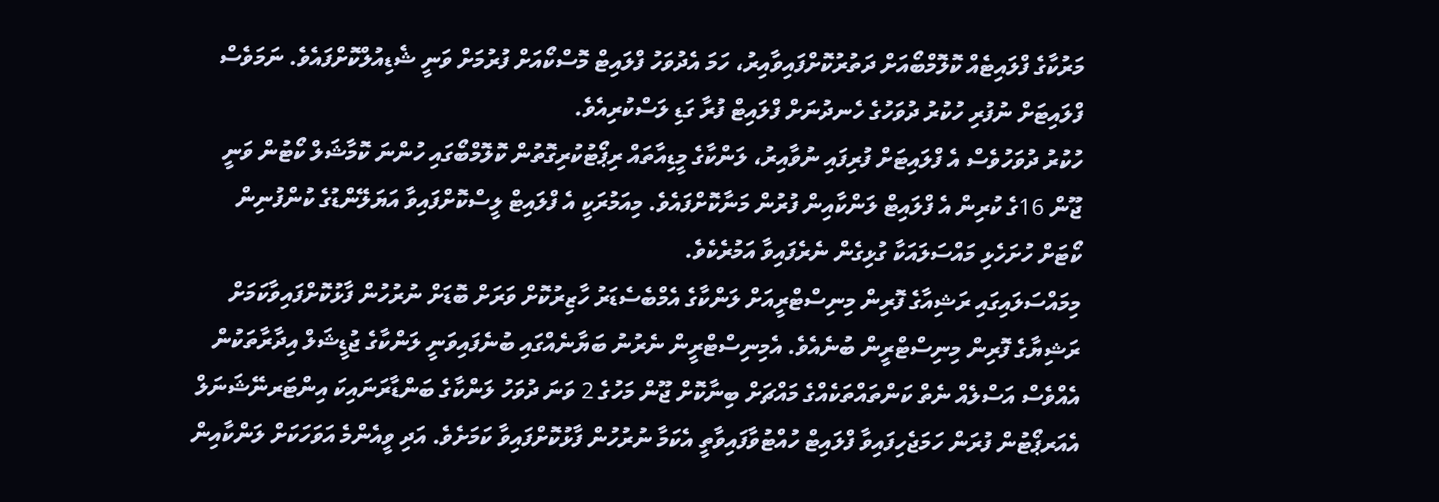މަރުކާގެ ފްލައިޓެއް ކޮލޮމްބޯއަށް ދަތުރުކޮށްފައިވާއިރު، ހަމަ އެދުވަހު ފްލައިޓް މޮސްކޯއަށް ފުރުމަށް ވަނީ ޝެޑިއުލްކޮށްފައެވެ. ނަމަވެސް ފްލައިޓަށް ނުފުރި ހުކުރު ދުވަހުގެ ހެނދުނަށް ފްލައިޓް ފުރާ ގަޑި ލަސްކުރިއެވެ.
ހުކުރު ދުވަހުވެސް އެ ފްލައިޓަށް ފުރިފައި ނުވާއިރު، ލަންކާގެ މީޑިއާތައް ރިޕޯޓުކުރިގޮތުން ކޮލޮމްބޯގައި ހުންނަ ކޮމާޝަލް ކޯޓުން ވަނީ ޖޫން 16ގެ ކުރިން އެ ފްލައިޓް ލަންކާއިން ފުރުން މަނާކޮށްފައެވެ. މިއަމުރަކީ އެ ފްލައިޓް ލީސްކޮށްފައިވާ އަޔަލޭންޑުގެ ކުންފުނިން ކޯޓަށް ހުށަހެޅި މައްސަލައަކާ ގުޅިގެން ނެރެފައިވާ އަމުރެކެވެ.
މިމައްސަލައިގައި ރަޝިއާގެ ފޮރިން މިނިސްޓްރީއަށް ލަންކާގެ އެމްބެސެޑަރު ހާޒިރުކޮށް ވަރަށް ބޮޑަށް ނުރުހުން ފާޅުކޮށްފައިވާކަމަށް ރަޝިޔާގެ ފޮރިން މިނިސްޓްރީން ބުނެއެވެ. އެމިނިސްޓްރީން ނެރުނު ބަޔާނެއްގައި ބުނެފައިވަނީ ލަންކާގެ ޖުޑީޝަލް އިދާރާތަކުން އެއްވެސް އަސްލެއް ނެތް ކަންތައްތަކެއްގެ މައްޗަށް ބިނާކޮށް ޖޫން މަހުގެ 2 ވަނަ ދުވަހު ލަންކާގެ ބަންޑާރަނައިކަ އިންޓަރނޭޝަނަލް އެއަރޕޯޓުން ފުރަން ހަމަޖެހިފައިވާ ފްލައިޓް ހުއްޓުވާފައިވާތީ އެކަމާ ނުރުހުން ފާޅުކޮށްފައިވާ ކަމަށެވެ. އަދި ވީއެންމެ އަވަހަކަށް ލަންކާއިން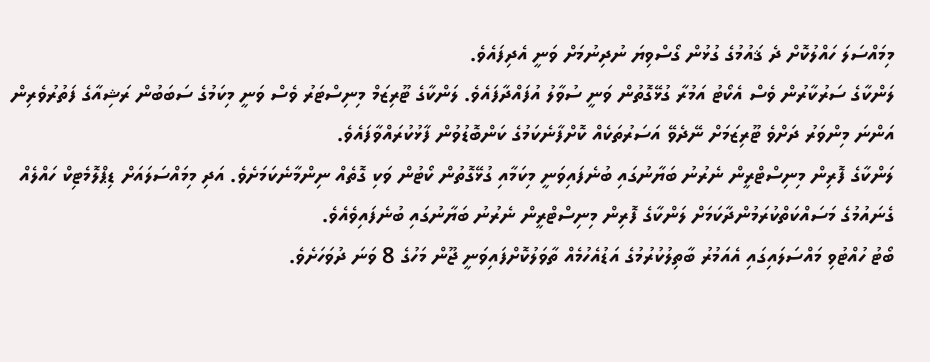މިމައްސަލަ ހައްލުކޮށް ދެ ޤައުމުގެ ގުޅުން ގޯސްވިޔަ ނުދިނުމަށް ވަނީ އެދިފައެވެ.
ލަންކާގެ ސަރުކާރުން ވެސް އެކޯޓު އަމުރާ ގުޅޭގޮތުން ވަނީ ސުވާލު އުފައްދާފައެވެ. ލަންކާގެ ޓޫރިޒަމް މިނިސްޓަރު ވެސް ވަނީ މިކަމުގެ ސަބަބުން ރަޝިއާގެ ފަތުރުވެރިން އަންނަ މިންވަރު ދަށްވެ ޓޫރިޒަމަށް ނޭދެވޭ އަސަރުތަކެއް ކޮށްފާނެކަމުގެ ކަންބޮޑުވުން ފާޅުކުރައްވާފައެވެ.
ލަންކާގެ ފޮރިން މިނިސްޓްރީން ނެރުނު ބަޔާނުގައި ބުނެފައިވަނީ މިކަމާއި ގުޅޭގޮތުން ކޯޓުން ވަކި ގޮތެއް ނިންމާނެކަމަށެވެ. އަދި މިމައްސަލައަށް ޑިޕްލޮމެޓިކް ހައްލެއް ގެނައުމުގެ މަސައްކަތްކުރަމުންދާކަމަށް ލަންކާގެ ފޮރިން މިނިސްޓްރީން ނެރުނު ބަޔާނުގައި ބުނެފައިވެއެވެ.
ބޯޓު ހުއްޓުވި މައްސަލައިގައި އެއަމުރު ބާތިލުކުރުމުގެ އަޑުއެހުމެއް ތާވަލުކޮށްފައިވަނީ ޖޫން މަހުގެ 8 ވަނަ ދުވަހަށެވެ.